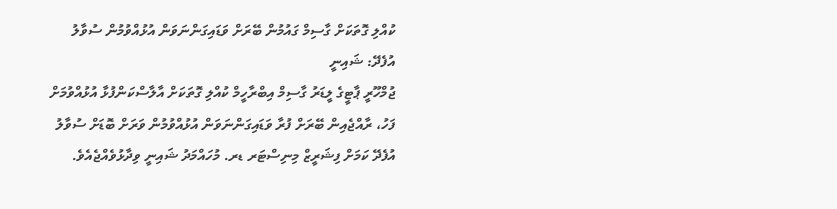ކުއްލި ގޮތަކަށް ގާސިމް ގައުމުން ބޭރަށް ވަޑައިގަންނަވަން އުޅުއްވުމުން ސުވާލު އުފެދޭ: ޝައިނީ
ޖުމްހޫރީ ޕާޓީގެ ލީޑަރު ގާސިމް އިބްރާހީމް ކުއްލި ގޮތަކަށް އާލާސްކަންފުޅާ އުޅުއްވުމަށް ފަހު، ރާއްޖެއިން ބޭރަށް ފުރާ ވަޑައިގަންނަވަން އުޅުއްވުމުން ވަރަށް ބޮޑަށް ސުވާލު އުފެދޭ ކަމަށް ފިޝަރީޒް މިނިސްޓަރ ޑރ. މުހައްމަދު ޝައިނީ ވިދާޅުވެއްޖެއެވެ.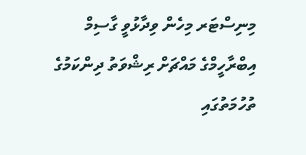މިނިސްޓަރ މިހެން ވިދާޅުވީ ގާސިމް އިބްރާހީމްގެ މައްޗަށް ރިޝްވަތު ދިންކަމުގެ ތުހުމަތުގައި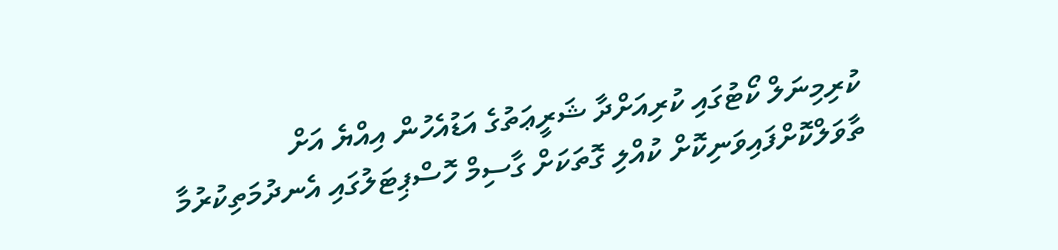ކުރިމިނަލް ކޯޓުގައި ކުރިއަށްދާ ޝަރީޢަތުގެ އަޑުއެހުން އިއްޔެ އަށް ތާވަލްކޮށްފައިވަނިކޮށް ކުއްލި ގޮތަކަށް ގާސިމް ހޮސްޕިޓަލުގައި އެނދުމަތިކުރުމާ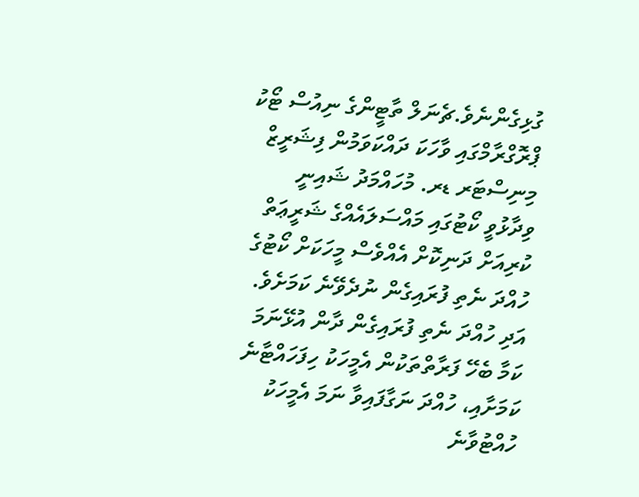ގުޅިގެންނެވެ.ޗެނަލް ތާޓީންގެ ނިއުސް ޓޯކު ޕްރޮގްރާމްގައި ވާހަކަ ދައްކަވަމުން ފިޝަރީޒް މިނިސްޓަރ ޑރ. މުހައްމަދު ޝައިނީ ވިދާޅުވީ ކޯޓުގައި މައްސަލައެއްގެ ޝަރީޢަތް ކުރިއަށް ދަނިކޮށް އެއްވެސް މީހަކަށް ކޯޓުގެ ހުއްދަ ނެތި ފުރައިގެން ނުދެވޭނެ ކަމަށެވެ. އަދި ހުއްދަ ނެތި ފުރައިގެން ދާން އުޅޭނަމަ ކަމާ ބެހޭ ފަރާތްތަކުން އެމީހަކު ހިފަހައްޓާނެ ކަމަށާއި، ހުއްދަ ނަގާފައިވާ ނަމަ އެމީހަކު ހުއްޓުވާނެ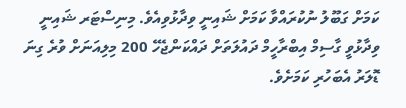ކަމަށް ގަބޫލު ނުކުރައްވާ ކަމަށް ޝައިނީ ވިދާޅުވިއެވެ. މިނިސްޓަރ ޝައިނީ ވިދާޅުވީ ގާސިމް އިބްރާހީމް ދައުލަތަށް ދައްކަންޖެހޭ 200 މިލިއަނަށް ވުރެ ގިނަ ޑޮލަރު އެބަހުރި ކަމަށެވެ.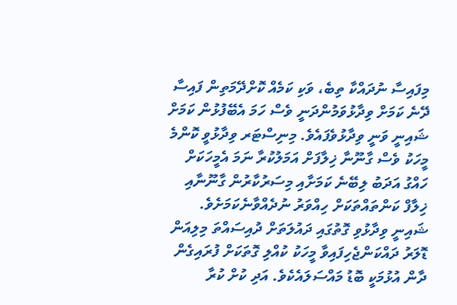މިފައިސާ ނުދައްކާ ތިބެ، ވަކި ކަމެއް ކޮށްދޭމަތިން ފައިސާ ދޭނެ ކަމަށް ވިދާޅުވަމުންދަނީ ވެސް ހަމަ އެބޭފުޅުން ކަމަށް ޝައިނީ ވަނީ ވިދާޅުވެފައެވެ. މިނިސްޓަރ ވިދާޅުވީ ކޮންމެ މީހަކު ވެސް ގާނޫނާ ޚިލާފަށް އަމަލުކުރާ ނަމަ އެމީހަކަށް ހައްގު އަދަބު ލިބޭނެ ކަމަށާއި މިސަރުކާރުން ގާނޫނާއި ޚިލާފް ކަންތައްތަކަށް ހިއްވަރު ނުދެއްވާނެކަމަށެވެ. ޝައިނީ ވިދާޅުވި ގޮތުގައި ދައުލަތަށް ދުއިސައްތަ މިލިއަން ޑޮލަރު ދައްކަންޖެހިފައިވާ މީހަކު ކުއްލި ގޮތަކަށް ފުރައިގެން ދާން އުޅުމަކީ ބޮޑު މައްސަލައެކެވެ. އަދި ކުށް ކުރާ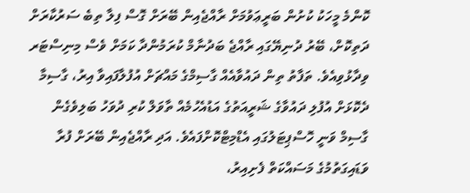ކޮންމެ މީހަކު ކުށުން ބަރީޢަވުމަށް ރާއްޖެއިން ބޭރަށް ގޮސް ފިލާ ތިބެ ސަރުކާރަށް ދަތިކޮށް، ބޭރު ދުނިޔޭގައި ރާއްޖެ ބަދުނާމް ކުރަމުންދާ ކަމަށް ވެސް މިނިސްޓަރ ވިދާޅުވިއެވެ. ތަފާތު ތިން ދައުވާއެއް ގާސިމްގެ މައްޗަށް އުފުލާފައިވާ އިރު، ގާސިމާ ދެކޮޅަށް އުފުލި ދައުވާގެ ޝަރީއަތުގެ އަޑުއެހުމެއް ތާވަލް ކުރި ދުވަހު ބަލިވެގެން ގާސިމް ވަނީ ހޮސްޕިޓަލުގައި އެޑްމިޓްކޮށްފައެވެ. އަދި ރާއްޖެއިން ބޭރަށް ފުރާ ވަޑައިގަތުމުގެ މަސައްކަތް ފެށިއިރު،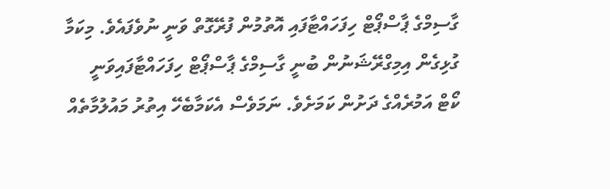ގާސިމްގެ ޕާސްޕޯޓް ހިފަހައްޓާފައި އޮތުމުން ފުރޭގޮތް ވަނީ ނުވެފައެވެ. މިކަމާ ގުޅިގެން އިމިގްރޭޝަނުން ބުނީ ގާސިމްގެ ޕާސްޕޯޓް ހިފަހައްޓާފައިވަނީ ކޯޓް އަމުރެއްގެ ދަށުން ކަމަށެވެ. ނަމަވެސް އެކަމާބެހޭ އިތުރު މައުލުމާތެއް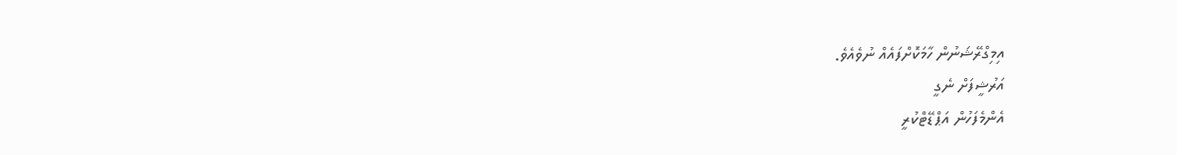އިމިގްރޭޝަނުން ހާމަކޮށްފައެއް ނުވެއެވެ.
އަރުޝީފަށް ނެގީ
އެންމެފަހުން އަޕްޑޭޓްކުރީ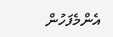އެންމެފަހުން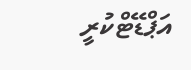އަޕްޑޭޓްކުރީ